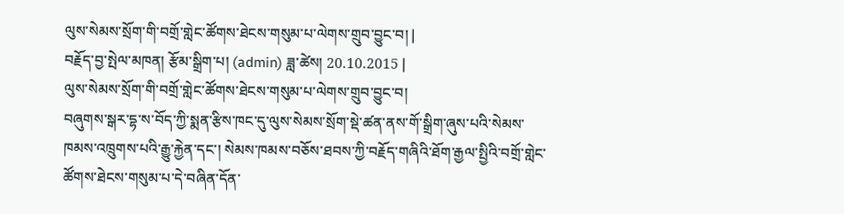ལུས་སེམས་སྲོག་གི་བགྲོ་གླེང་ཚོགས་ཐེངས་གསུམ་པ་ལེགས་གྲུབ་བྱུང་བ། |
བརྗོད་བྱ་སྤེལ་མཁན། རྩོམ་སྒྲིག་པ། (admin) ཟླ་ཚེས། 20.10.2015 |
ལུས་སེམས་སྲོག་གི་བགྲོ་གླེང་ཚོགས་ཐེངས་གསུམ་པ་ལེགས་གྲུབ་བྱུང་བ།
བཞུགས་སྒར་དྷ་ས་བོད་ཀྱི་སྨན་རྩིས་ཁང་དུ་ལུས་སེམས་སྲོག་སྡེ་ཚན་ནས་གོ་སྒྲིག་ཞུས་པའི་སེམས་ཁམས་འཁྲུགས་པའི་རྒྱུ་རྐྱེན་དང་། སེམས་ཁམས་བཅོས་ཐབས་ཀྱི་བརྗོད་གཞིའི་ཐོག་རྒྱལ་སྤྱིའི་བགྲོ་གླེང་ཚོགས་ཐེངས་གསུམ་པ་དེ་བཞིན་དོན་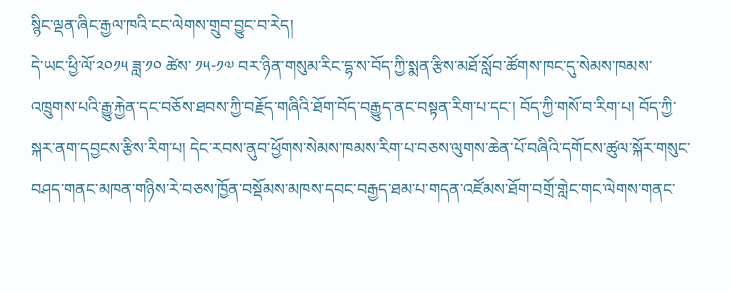སྙིང་ལྡན་ཞིང་རྒྱལ་ཁའི་ངང་ལེགས་གྲུབ་བྱུང་བ་རེད།
དེ་ཡང་ཕྱི་ལོ་༢༠༡༥ ཟླ་༡༠ ཚེས་ ༡༥-༡༧ བར་ཉིན་གསུམ་རིང་དྷ་ས་བོད་ཀྱི་སྨན་རྩིས་མཐོ་སློབ་ཚོགས་ཁང་དུ་སེམས་ཁམས་འཁྲུགས་པའི་རྒྱུ་རྐྱེན་དང་བཅོས་ཐབས་ཀྱི་བརྗོད་གཞིའི་ཐོག་བོད་བརྒྱུད་ནང་བསྟན་རིག་པ་དང་། བོད་ཀྱི་གསོ་བ་རིག་པ། བོད་ཀྱི་སྐར་ནག་དབྱངས་རྩིས་རིག་པ། དེང་རབས་ནུབ་ཕྱོགས་སེམས་ཁམས་རིག་པ་བཅས་ལུགས་ཆེན་པོ་བཞིའི་དགོངས་ཚུལ་སྐོར་གསུང་བཤད་གནང་མཁན་གཉིས་རེ་བཅས་ཁྱོན་བསྡོམས་མཁས་དབང་བརྒྱད་ཐམ་པ་གདན་འཛོམས་ཐོག་བགྲོ་གླེང་གང་ལེགས་གནང་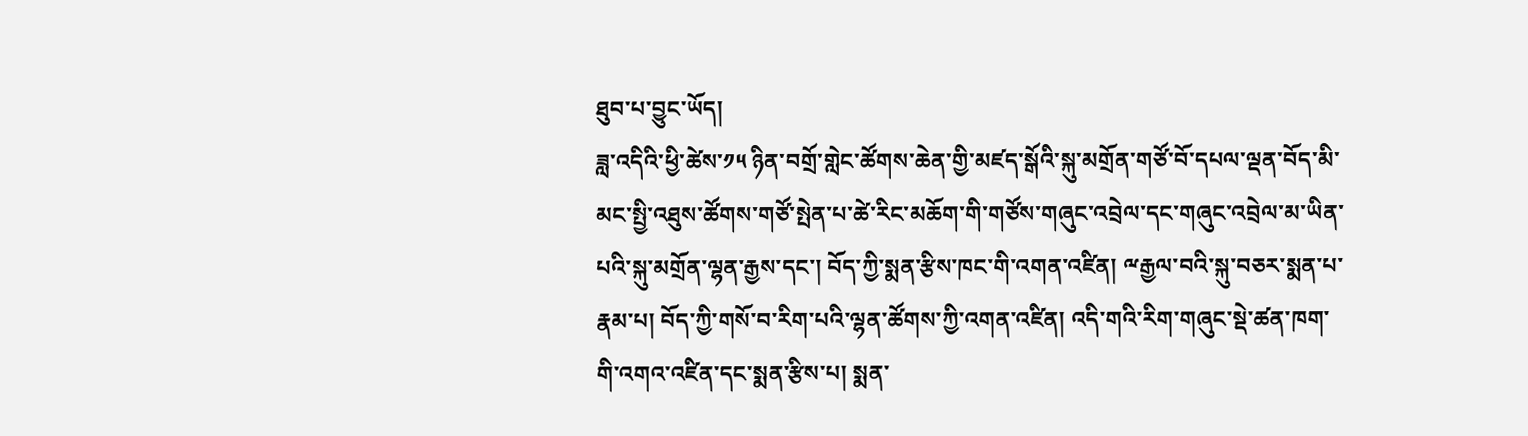ཐུབ་པ་བྱུང་ཡོད།
ཟླ་འདིའི་ཕྱི་ཚེས་༡༥ ཉིན་བགྲོ་གླེང་ཚོགས་ཆེན་གྱི་མཛད་སྒོའི་སྐུ་མགྲོན་གཙོ་བོ་དཔལ་ལྡན་བོད་མི་མང་སྤྱི་འཐུས་ཚོགས་གཙོ་སྤེན་པ་ཚེ་རིང་མཆོག་གི་གཙོས་གཞུང་འབྲེལ་དང་གཞུང་འབྲེལ་མ་ཡིན་པའི་སྐུ་མགྲོན་ལྷན་རྒྱས་དང་། བོད་ཀྱི་སྨན་རྩིས་ཁང་གི་འགན་འཛིན། ྋརྒྱལ་བའི་སྐུ་བཅར་སྨན་པ་རྣམ་པ། བོད་ཀྱི་གསོ་བ་རིག་པའི་ལྷན་ཚོགས་ཀྱི་འགན་འཛིན། འདི་གའི་རིག་གཞུང་སྡེ་ཚན་ཁག་གི་འགའ་འཛིན་དང་སྨན་རྩིས་པ། སྨན་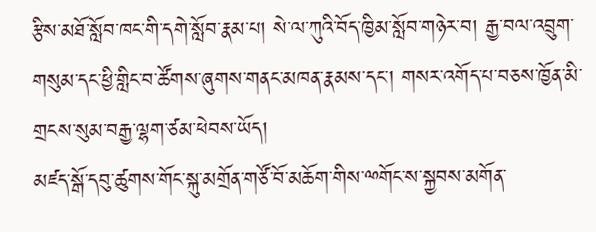རྩིས་མཐོ་སློབ་ཁང་གི་དགེ་སློབ་རྣམ་པ། སེ་ལ་ཀུའི་བོད་ཁྱིམ་སློབ་གཉེར་བ། རྒྱ་བལ་འབྲུག་གསུམ་དང་ཕྱི་གླིང་བ་ཚོགས་ཞུགས་གནང་མཁན་རྣམས་དང་། གསར་འགོད་པ་བཅས་ཁྱོན་མི་གྲངས་སུམ་བརྒྱ་ལྷག་ཙམ་ཕེབས་ཡོད།
མཛད་སྒོ་དབུ་ཚུགས་གོང་སྐུ་མགྲོན་གཙོ་བོ་མཆོག་གིས་ྋགོང་ས་སྐྱབས་མགོན་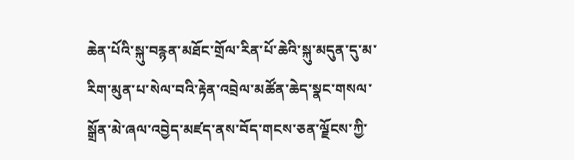ཆེན་པོའི་སྐུ་བརྙན་མཐོང་གྲོལ་རིན་པོ་ཆེའི་སྐུ་མདུན་དུ་མ་རིག་མུན་པ་སེལ་བའི་རྟེན་འབྲེལ་མཚོན་ཆེད་སྣང་གསལ་སྒྲོན་མེ་ཞལ་འབྱེད་མཛད་ནས་བོད་གངས་ཅན་ལྗོངས་ཀྱི་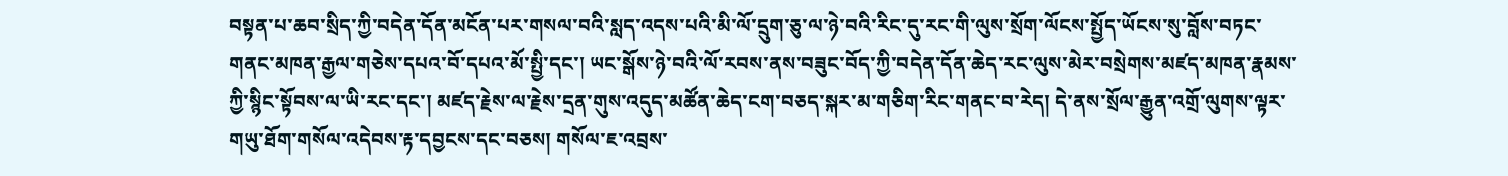བསྟན་པ་ཆབ་སྲིད་ཀྱི་བདེན་དོན་མངོན་པར་གསལ་བའི་སླད་འདས་པའི་མི་ལོ་དྲུག་ཅུ་ལ་ཉེ་བའི་རིང་དུ་རང་གི་ལུས་སྲོག་ལོངས་སྤྱོད་ཡོངས་སུ་བློས་བཏང་གནང་མཁན་རྒྱལ་གཅེས་དཔའ་བོ་དཔའ་མོ་སྤྱི་དང་། ཡང་སྒོས་ཉེ་བའི་ལོ་རབས་ནས་བཟུང་བོད་ཀྱི་བདེན་དོན་ཆེད་རང་ལུས་མེར་བསྲེགས་མཛད་མཁན་རྣམས་ཀྱི་སྙིང་སྟོབས་ལ་ཡི་རང་དང་། མཛད་རྗེས་ལ་རྗེས་དྲན་གུས་འདུད་མཚོན་ཆེད་ངག་བཅད་སྐར་མ་གཅིག་རིང་གནང་བ་རེད། དེ་ནས་སྲོལ་རྒྱུན་འགྲོ་ལུགས་ལྟར་གཡུ་ཐོག་གསོལ་འདེབས་རྟ་དབྱངས་དང་བཅས། གསོལ་ཇ་འབྲས་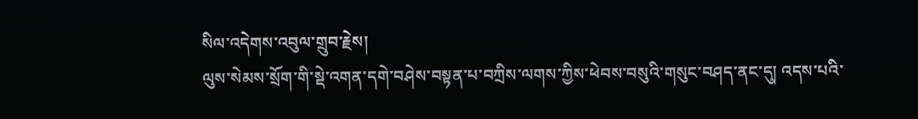སིལ་འདེགས་འབུལ་གྲུབ་རྗེས།
ལུས་སེམས་སྲོག་གི་སྡེ་འགན་དགེ་བཤེས་བསྟན་པ་བཀྲིས་ལགས་ཀྱིས་ཕེབས་བསུའི་གསུང་བཤད་ནང་དུ། འདས་པའི་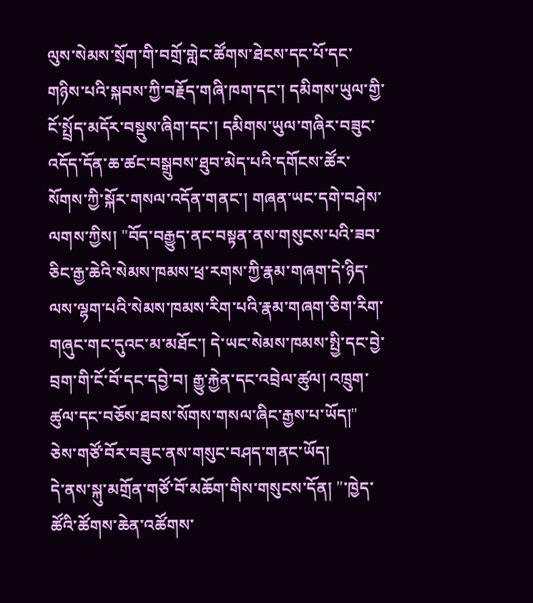ལུས་སེམས་སྲོག་གི་བགྲོ་གླེང་ཚོགས་ཐེངས་དང་པོ་དང་གཉིས་པའི་སྐབས་ཀྱི་བརྗོད་གཞི་ཁག་དང་། དམིགས་ཡུལ་གྱི་ངོ་སྤྲོད་མདོར་བསྡུས་ཞིག་དང་། དམིགས་ཡུལ་གཞིར་བཟུང་འདོད་དོན་ཆ་ཚང་བསྒྲུབས་ཐུབ་མེད་པའི་དགོངས་ཚོར་སོགས་ཀྱི་སྐོར་གསལ་འདོན་གནང་། གཞན་ཡང་དགེ་བཤེས་ལགས་ཀྱིས། "བོད་བརྒྱུད་ནང་བསྟན་ནས་གསུངས་པའི་ཟབ་ཅིང་རྒྱ་ཆེའི་སེམས་ཁམས་ཕྲ་རགས་ཀྱི་རྣམ་གཞག་དེ་ཉིད་ལས་ལྷག་པའི་སེམས་ཁམས་རིག་པའི་རྣམ་གཞག་ཅིག་རིག་གཞུང་གང་དུའང་མ་མཐོང་། དེ་ཡང་སེམས་ཁམས་སྤྱི་དང་བྱེ་བྲག་གི་ངོ་བོ་དང་དབྱེ་བ། རྒྱུ་རྐྱེན་དང་འབྲེལ་ཚུལ། འཁྲུག་ཚུལ་དང་བཅོས་ཐབས་སོགས་གསལ་ཞིང་རྒྱས་པ་ཡོད།" ཅེས་གཙོ་བོར་བཟུང་ནས་གསུང་བཤད་གནང་ཡོད།
དེ་ནས་སྐུ་མགྲོན་གཙོ་བོ་མཆོག་གིས་གསུངས་དོན། "་ཁྱེད་ཚོའི་ཚོགས་ཆེན་འཚོགས་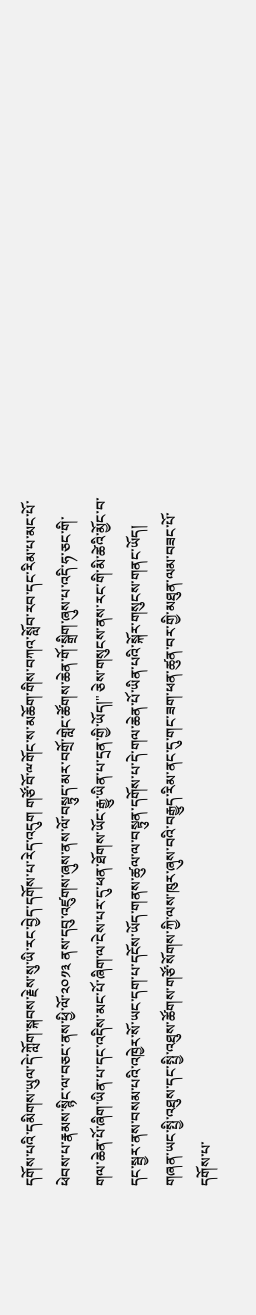དགོས་པའི་དམིགས་ཡུལ་དེ་ཀློག་སྐབས་རྗེས་སུ་ཡི་རང་བྱེད་དགོས་པ་རེད་འདུག གཙོ་བོ་ྋགོང་ས་མཆོག་གིས་བཀའ་སློབ་རབ་དང་རིམ་པ་མང་པོ་ཕེབས་པ་རྣམས་སྙིང་ལ་བཅང་ནས་ཕྱི་ལོ་༢༠༡༣ ནས་དབུ་འཛུགས་ཞུས་ནས་ལོ་བསྟུད་མར་བགྲོ་གླེང་ཚོགས་ཆེན་གོ་སྒྲིག་ཞུས་པ་འདི་ཧ་ཅང་གི་གལ་ཆེན་པོ་ཞིག་ཡིན་པ་དང་འདིས་མང་པོ་ཞིག་ལ་ངེས་པར་དུ་ཕན་ཐོགས་ཡོང་རྒྱུ་ཡིན་པ་དྲན་གྱི་ཡོད།" ཅེས་གསུངས་ནས་རང་གི་མི་ཚེའི་མྱོང་བ་དང་སྦྱར་ནས་བསམ་པའི་འཁྱེར་སོ་ཡང་དག་པ་དངོས་ཡོད་གནས་ཚུལ་ལ་བསྟུན་དགོས་པ་དེ་གལ་ཆེན་པོ་ཡིན་པའི་སྐོར་གསུངས་གནང་ཡོད། གཞན་ཡང་སྤྱི་འཐུས་དང་སྤྱི་འཐུས་ཚོགས་གཙོ་སོགས་ཀྱི་ལས་ཁུར་ཞུས་བའི་བརྒྱུད་རིམ་ནང་དུ་གང་ཟག་ཕན་ཚུན་བར་གྱི་མཐུན་ལམ་བཟང་པོ་དགོས་པ་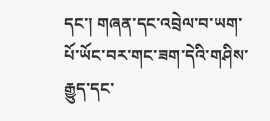དང་། གཞན་དང་འབྲེལ་བ་ཡག་པོ་ཡོང་བར་གང་ཟག་དེའི་གཤིས་རྒྱུད་དང་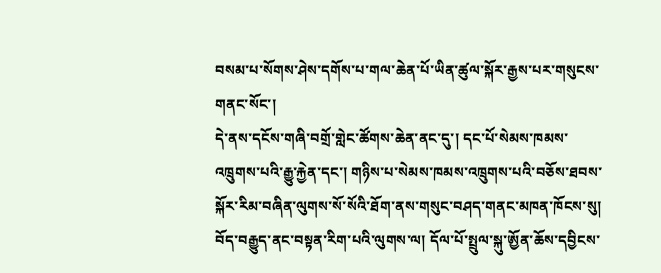བསམ་པ་སོགས་ཤེས་དགོས་པ་གལ་ཆེན་པོ་ཡིན་ཚུལ་སྐོར་རྒྱས་པར་གསུངས་གནང་སོང་།
དེ་ནས་དངོས་གཞི་བགྲོ་གླེང་ཚོགས་ཆེན་ནང་དུ་། དང་པོ་སེམས་ཁམས་འཁྲུགས་པའི་རྒྱུ་རྐྱེན་དང་། གཉིས་པ་སེམས་ཁམས་འཁྲུགས་པའི་བཅོས་ཐབས་སྐོར་རིམ་བཞིན་ལུགས་སོ་སོའི་ཐོག་ནས་གསུང་བཤད་གནང་མཁན་ཁོངས་སུ། བོད་བརྒྱུད་ནང་བསྟན་རིག་པའི་ལུགས་ལ། དོལ་པོ་སྤྲུལ་སྐུ་ཨྱོན་ཆོས་དབྱིངས་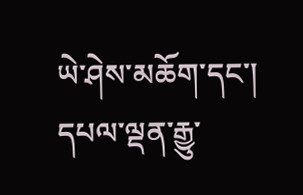ཡེ་ཤེས་མཆོག་དང་། དཔལ་ལྡན་རྒྱུ་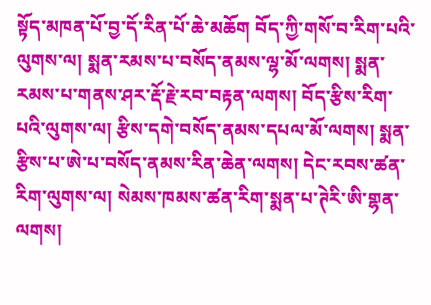སྟོད་མཁན་པོ་བྱ་དོ་རིན་པོ་ཆེ་མཆོག བོད་ཀྱི་གསོ་བ་རིག་པའི་ལུགས་ལ། སྨན་རམས་པ་བསོད་ནམས་ལྷ་མོ་ལགས། སྨན་རམས་པ་གནས་ཤར་རྡོ་རྗེ་རབ་བརྟན་ལགས། བོད་རྩིས་རིག་པའི་ལུགས་ལ། རྩིས་དགེ་བསོད་ནམས་དཔལ་མོ་ལགས། སྨན་རྩིས་པ་ཨེ་པ་བསོད་ནམས་རིན་ཆེན་ལགས། དེང་རབས་ཚན་རིག་ལུགས་ལ། སེམས་ཁམས་ཚན་རིག་སྨན་པ་ཊེརི་ཨི་གྷན་ལགས།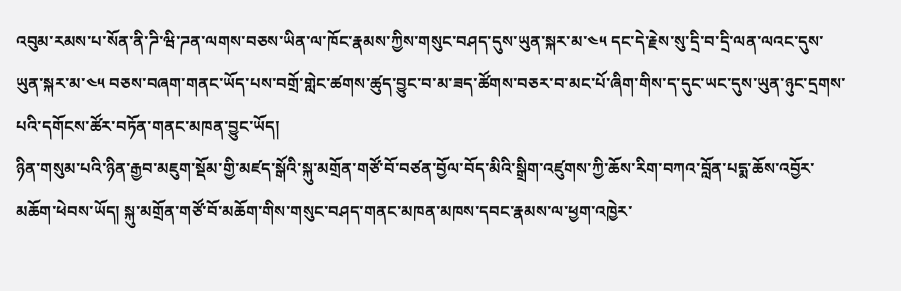འབུམ་རམས་པ་སོན་ནི་ཌི་ཝི་ཌན་ལགས་བཅས་ཡིན་ལ་ཁོང་རྣམས་ཀྱིས་གསུང་བཤད་དུས་ཡུན་སྐར་མ་༤༥ དང་དེ་རྗེས་སུ་དྲི་བ་དྲི་ལན་ལའང་དུས་ཡུན་སྐར་མ་༤༥ བཅས་བཞག་གནང་ཡོད་པས་བགྲོ་གླེང་ཚགས་ཚུད་བྱུང་བ་མ་ཟད་ཚོགས་བཅར་བ་མང་པོ་ཞིག་གིས་ད་དུང་ཡང་དུས་ཡུན་ཉུང་དྲགས་པའི་དགོངས་ཚོར་བཏོན་གནང་མཁན་བྱུང་ཡོད།
ཉིན་གསུམ་པའི་ཉིན་རྒྱབ་མཇུག་སྡོམ་གྱི་མཛད་སྒོའི་སྐུ་མགྲོན་གཙོ་བོ་བཙན་བྱོལ་བོད་མིའི་སྒྲིག་འཛུགས་ཀྱི་ཆོས་རིག་བཀའ་བློན་པདྨ་ཆོས་འབྱོར་མཆོག་ཕེབས་ཡོད། སྐུ་མགྲོན་གཙོ་བོ་མཆོག་གིས་གསུང་བཤད་གནང་མཁན་མཁས་དབང་རྣམས་ལ་ཕྱག་འཁྱེར་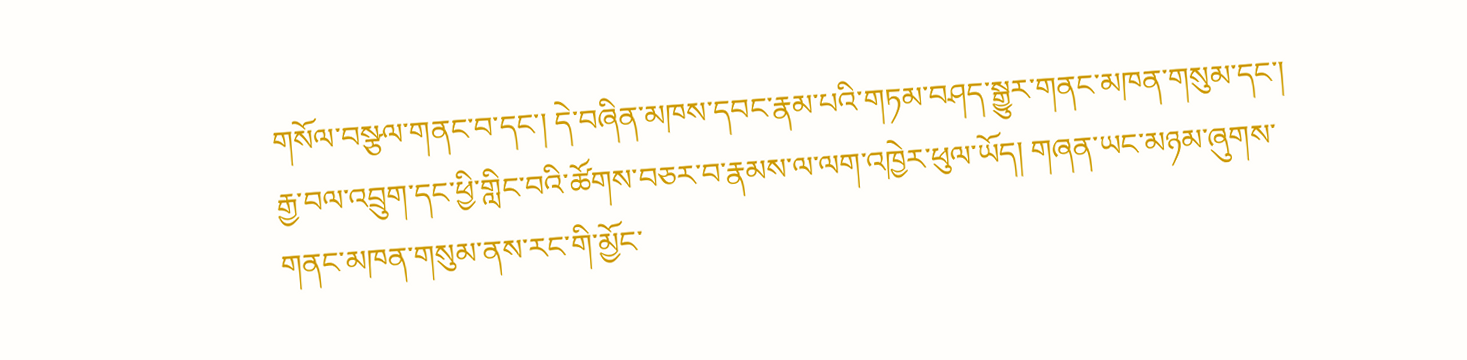གསོལ་བསྩལ་གནང་བ་དང་། དེ་བཞིན་མཁས་དབང་རྣམ་པའི་གཏམ་བཤད་སྒྱུར་གནང་མཁན་གསུམ་དང་། རྒྱ་བལ་འབྲུག་དང་ཕྱི་གླིང་བའི་ཚོགས་བཅར་བ་རྣམས་ལ་ལག་འཁྱེར་ཕུལ་ཡོད། གཞན་ཡང་མཉམ་ཞུགས་གནང་མཁན་གསུམ་ནས་རང་གི་མྱོང་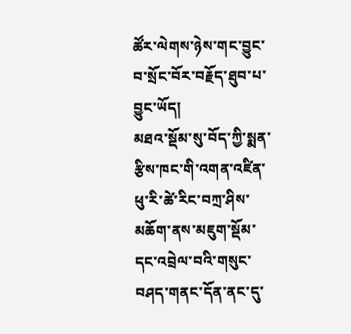ཚོར་ལེགས་ཉེས་གང་བྱུང་བ་སྲོང་བོར་བརྗོད་ཐུབ་པ་བྱུང་ཡོད།
མཐའ་སྡོམ་སུ་བོད་ཀྱི་སྨན་རྩིས་ཁང་གི་འགན་འཛིན་ཕུ་རི་ཚེ་རིང་བཀྲ་ཤིས་མཆོག་ནས་མཇུག་སྡོམ་དང་འབྲེལ་བའི་གསུང་བཤད་གནང་དོན་ནང་དུ་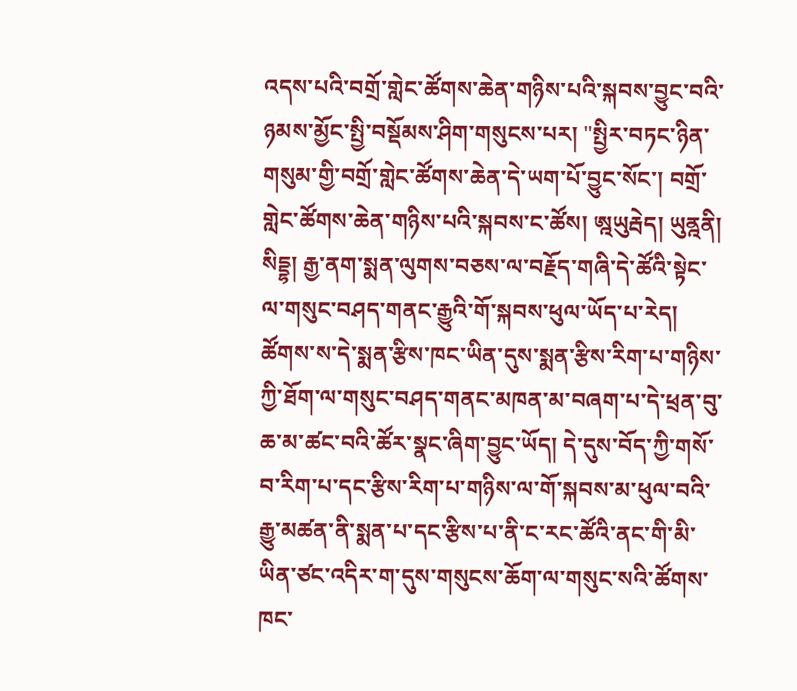འདས་པའི་བགྲོ་གླེང་ཚོགས་ཆེན་གཉིས་པའི་སྐབས་བྱུང་བའི་ཉམས་མྱོང་སྤྱི་བསྡོམས་ཤིག་གསུངས་པར། "སྤྱིར་བཏང་ཉིན་གསུམ་གྱི་བགྲོ་གླེང་ཚོགས་ཆེན་དེ་ཡག་པོ་བྱུང་སོང་། བགྲོ་གླེང་ཚོགས་ཆེན་གཉིས་པའི་སྐབས་ང་ཚོས། ཨྰཡུརྦེད། ཡུནྰནི། སིདྡྷ། རྒྱ་ནག་སྨན་ལུགས་བཅས་ལ་བརྗོད་གཞི་དེ་ཚོའི་སྟེང་ལ་གསུང་བཤད་གནང་རྒྱུའི་གོ་སྐབས་ཕུལ་ཡོད་པ་རེད། ཚོགས་ས་དེ་སྨན་རྩིས་ཁང་ཡིན་དུས་སྨན་རྩིས་རིག་པ་གཉིས་ཀྱི་ཐོག་ལ་གསུང་བཤད་གནང་མཁན་མ་བཞག་པ་དེ་ཕྲན་བུ་ཆ་མ་ཚང་བའི་ཚོར་སྣང་ཞིག་བྱུང་ཡོད། དེ་དུས་བོད་ཀྱི་གསོ་བ་རིག་པ་དང་རྩིས་རིག་པ་གཉིས་ལ་གོ་སྐབས་མ་ཕུལ་བའི་རྒྱུ་མཚན་ནི་སྨན་པ་དང་རྩིས་པ་ནི་ང་རང་ཚོའི་ནང་གི་མི་ཡིན་ཙང་འདིར་ག་དུས་གསུངས་ཆོག་ལ་གསུང་སའི་ཚོགས་ཁང་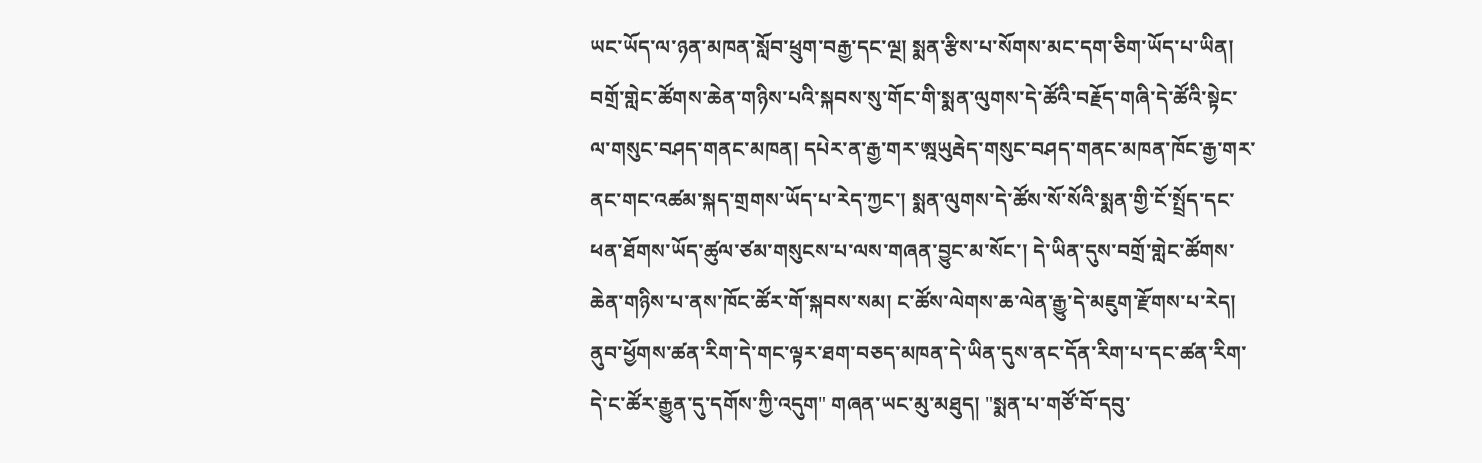ཡང་ཡོད་ལ་ཉན་མཁན་སློབ་ཕྲུག་བརྒྱ་དང་ལྔ། སྨན་རྩིས་པ་སོགས་མང་དག་ཅིག་ཡོད་པ་ཡིན། བགྲོ་གླེང་ཚོགས་ཆེན་གཉིས་པའི་སྐབས་སུ་གོང་གི་སྨན་ལུགས་དེ་ཚོའི་བརྗོད་གཞི་དེ་ཚོའི་སྟེང་ལ་གསུང་བཤད་གནང་མཁན། དཔེར་ན་རྒྱ་གར་ཨྰཡུརྦེད་གསུང་བཤད་གནང་མཁན་ཁོང་རྒྱ་གར་ནང་གང་འཚམ་སྐད་གྲགས་ཡོད་པ་རེད་ཀྱང་། སྨན་ལུགས་དེ་ཚོས་སོ་སོའི་སྨན་གྱི་ངོ་སྤྲོད་དང་ཕན་ཐོགས་ཡོད་ཚུལ་ཙམ་གསུངས་པ་ལས་གཞན་བྱུང་མ་སོང་། དེ་ཡིན་དུས་བགྲོ་གླེང་ཚོགས་ཆེན་གཉིས་པ་ནས་ཁོང་ཚོར་གོ་སྐབས་སམ། ང་ཚོས་ལེགས་ཆ་ལེན་རྒྱུ་དེ་མཇུག་རྫོགས་པ་རེད། ནུབ་ཕྱོགས་ཚན་རིག་དེ་གང་ལྟར་ཐག་བཅད་མཁན་དེ་ཡིན་དུས་ནང་དོན་རིག་པ་དང་ཚན་རིག་དེ་ང་ཚོར་རྒྱུན་དུ་དགོས་ཀྱི་འདུག" གཞན་ཡང་མུ་མཐུད། "སྨན་པ་གཙོ་བོ་དབུ་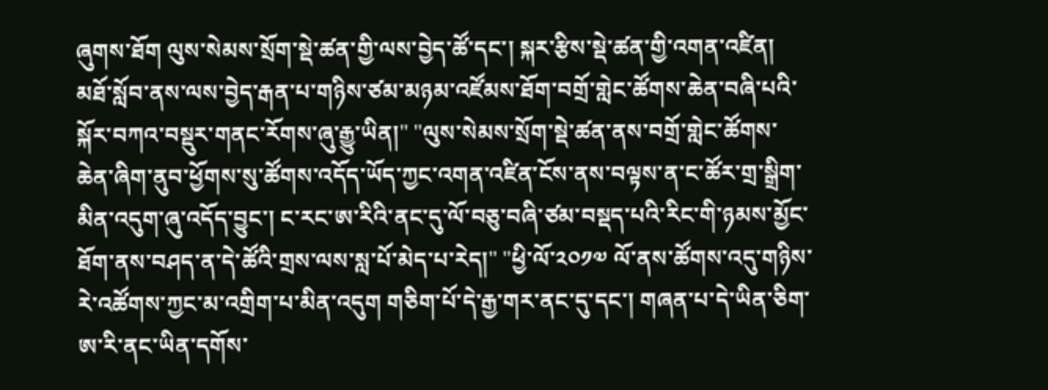ཞུགས་ཐོག ལུས་སེམས་སྲོག་སྡེ་ཚན་གྱི་ལས་བྱེད་ཚོ་དང་། སྐར་རྩིས་སྡེ་ཚན་གྱི་འགན་འཛིན། མཐོ་སློབ་ནས་ལས་བྱེད་རྒན་པ་གཉིས་ཙམ་མཉམ་འཛོམས་ཐོག་བགྲོ་གླེང་ཚོགས་ཆེན་བཞི་པའི་སྐོར་བཀའ་བསྡུར་གནང་རོགས་ཞུ་རྒྱུ་ཡིན།" "ལུས་སེམས་སྲོག་སྡེ་ཚན་ནས་བགྲོ་གླེང་ཚོགས་ཆེན་ཞིག་ནུབ་ཕྱོགས་སུ་ཚོགས་འདོད་ཡོད་ཀྱང་འགན་འཛིན་ངོས་ནས་བལྟས་ན་ང་ཚོར་གྲ་སྒྲིག་མིན་འདུག་ཞུ་འདོད་བྱུང་། ང་རང་ཨ་རིའི་ནང་དུ་ལོ་བཅུ་བཞི་ཙམ་བསྡད་པའི་རིང་གི་ཉམས་མྱོང་ཐོག་ནས་བཤད་ན་དེ་ཚོའི་གྲས་ལས་སླ་པོ་མེད་པ་རེད།" "ཕྱི་ལོ་༢༠༡༧ ལོ་ནས་ཚོགས་འདུ་གཉིས་རེ་འཚོགས་ཀྱང་མ་འགྲིག་པ་མིན་འདུག གཅིག་པོ་དེ་རྒྱ་གར་ནང་དུ་དང་། གཞན་པ་དེ་ཡིན་ཅིག་ཨ་རི་ནང་ཡིན་དགོས་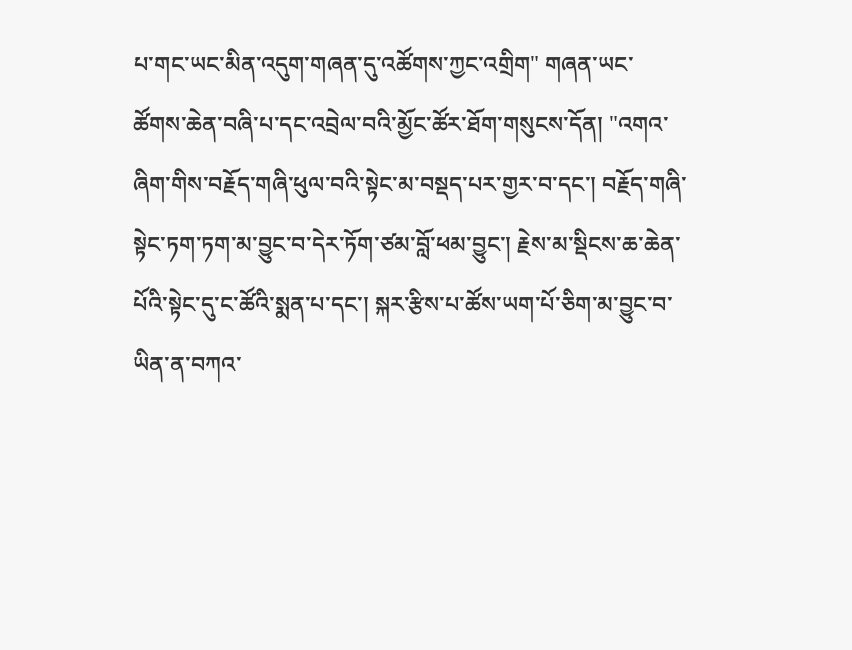པ་གང་ཡང་མིན་འདུག་གཞན་དུ་འཚོགས་ཀྱང་འགྲིག" གཞན་ཡང་ཚོགས་ཆེན་བཞི་པ་དང་འབྲེལ་བའི་མྱོང་ཚོར་ཐོག་གསུངས་དོན། "འགའ་ཞིག་གིས་བརྗོད་གཞི་ཕུལ་བའི་སྟེང་མ་བསྡད་པར་གྱར་བ་དང་། བརྗོད་གཞི་སྟེང་ཏག་ཏག་མ་བྱུང་བ་དེར་ཏོག་ཙམ་བློ་ཕམ་བྱུང་། རྗེས་མ་སྡིངས་ཆ་ཆེན་པོའི་སྟེང་དུ་ང་ཚོའི་སྨན་པ་དང་། སྐར་རྩིས་པ་ཚོས་ཡག་པོ་ཅིག་མ་བྱུང་བ་ཡིན་ན་བཀའ་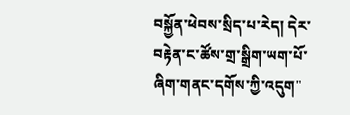བསྐྱོན་ཕེབས་སྲིད་པ་རེད། དེར་བརྟེན་ང་ཚོས་གྲ་སྒྲིག་ཡག་པོ་ཞིག་གནང་དགོས་ཀྱི་འདུག"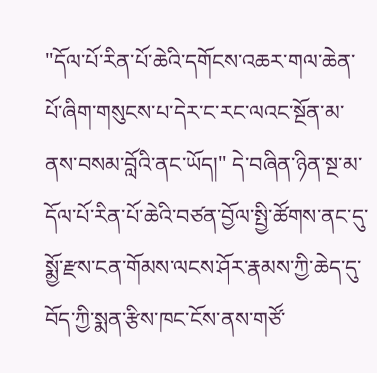"དོལ་པོ་རིན་པོ་ཆེའི་དགོངས་འཆར་གལ་ཆེན་པོ་ཞིག་གསུངས་པ་དེར་ང་རང་ལའང་སྔོན་མ་ནས་བསམ་བློའི་ནང་ཡོད།" དེ་བཞིན་ཉིན་སྔ་མ་དོལ་པོ་རིན་པོ་ཆེའི་བཙན་བྱོལ་སྤྱི་ཚོགས་ནང་དུ་སྨྱོ་རྫས་ངན་གོམས་ལངས་ཤོར་རྣམས་ཀྱི་ཆེད་དུ་བོད་ཀྱི་སྨན་རྩིས་ཁང་ངོས་ནས་གཙོ་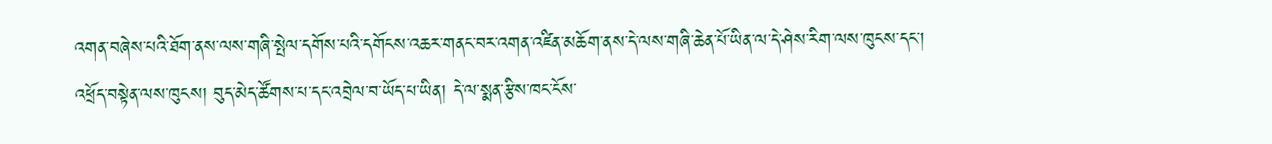འགན་བཞེས་པའི་ཐོག་ནས་ལས་གཞི་སྤེལ་དགོས་པའི་དགོངས་འཆར་གནང་བར་འགན་འཛིན་མཆོག་ནས་དེ་ལས་གཞི་ཆེན་པོ་ཡིན་ལ་དེ་ཤེས་རིག་ལས་ཁུངས་དང་། འཕྲོད་བསྟེན་ལས་ཁུངས། བུད་མེད་ཚོགས་པ་དང་འབྲེལ་བ་ཡོད་པ་ཡིན། དེ་ལ་སྨན་རྩིས་ཁང་ངོས་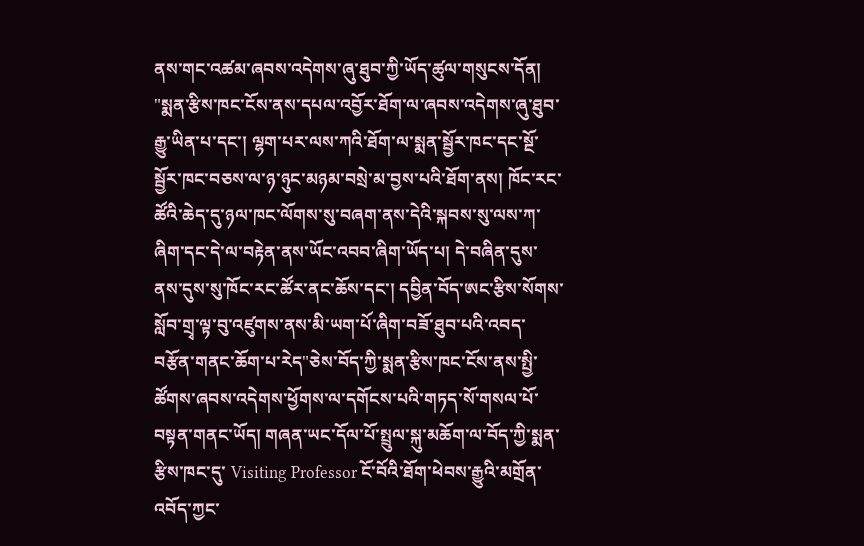ནས་གང་འཚམ་ཞབས་འདེགས་ཞུ་ཐུབ་ཀྱི་ཡོད་ཚུལ་གསུངས་དོན། "སྨན་རྩིས་ཁང་ངོས་ནས་དཔལ་འབྱོར་ཐོག་ལ་ཞབས་འདེགས་ཞུ་ཐུབ་རྒྱུ་ཡིན་པ་དང་། ལྷག་པར་ལས་ཀའི་ཐོག་ལ་སྨན་སྦྱོར་ཁང་དང་སྔོ་སྦྱོར་ཁང་བཅས་ལ་ཉ་ཉུང་མཉམ་བསྲེ་མ་བྱས་པའི་ཐོག་ནས། ཁོང་རང་ཚོའི་ཆེད་དུ་ཉལ་ཁང་ལོགས་སུ་བཞག་ནས་དེའི་སྐབས་སུ་ལས་ཀ་ཞིག་དང་དེ་ལ་བརྟེན་ནས་ཡོང་འབབ་ཞིག་ཡོད་པ། དེ་བཞིན་དུས་ནས་དུས་སུ་ཁོང་རང་ཚོར་ནང་ཆོས་དང་། དབྱིན་བོད་ཨང་རྩིས་སོགས་སློབ་གྲྭ་ལྟ་བུ་འཛུགས་ནས་མི་ཡག་པོ་ཞིག་བཟོ་ཐུབ་པའི་འབད་བརྩོན་གནང་ཆོག་པ་རེད"ཅེས་བོད་ཀྱི་སྨན་རྩིས་ཁང་ངོས་ནས་སྤྱི་ཚོགས་ཞབས་འདེགས་ཕྱོགས་ལ་དགོངས་པའི་གཏད་སོ་གསལ་པོ་བསྟན་གནང་ཡོད། གཞན་ཡང་དོལ་པོ་སྤྲུལ་སྐུ་མཆོག་ལ་བོད་ཀྱི་སྨན་རྩིས་ཁང་དུ་ Visiting Professor ངོ་བོའི་ཐོག་ཕེབས་རྒྱུའི་མགྲོན་འབོད་ཀྱང་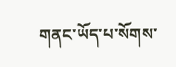གནང་ཡོད་པ་སོགས་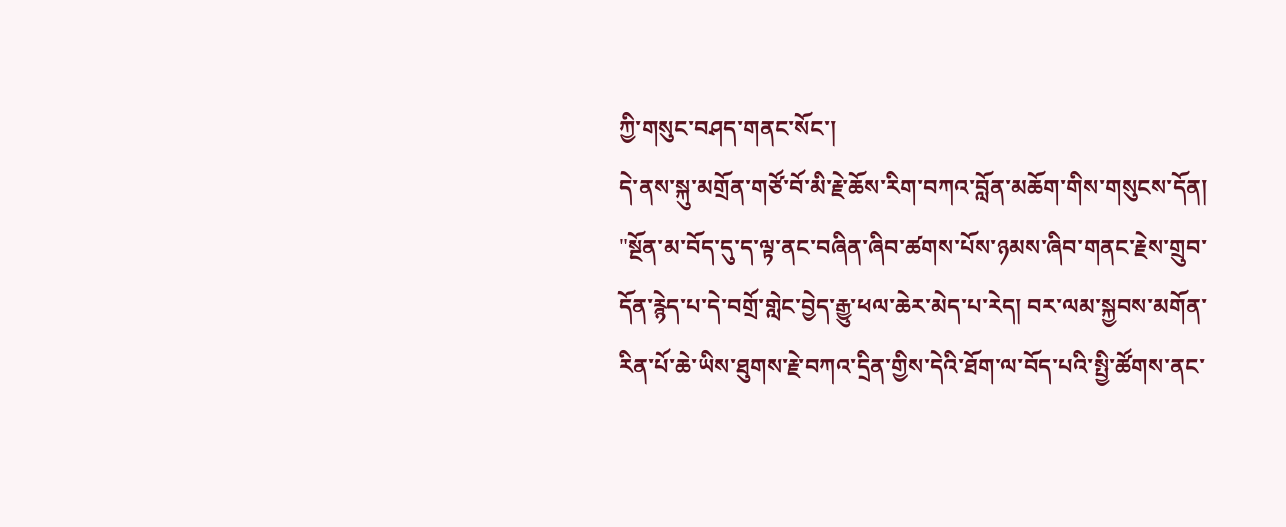ཀྱི་གསུང་བཤད་གནང་སོང་།
དེ་ནས་སྐུ་མགྲོན་གཙོ་བོ་མི་རྗེ་ཆོས་རིག་བཀའ་བློན་མཆོག་གིས་གསུངས་དོན། "སྔོན་མ་བོད་དུ་ད་ལྟ་ནང་བཞིན་ཞིབ་ཚགས་པོས་ཉམས་ཞིབ་གནང་རྗེས་གྲུབ་དོན་རྙེད་པ་དེ་བགྲོ་གླེང་བྱེད་རྒྱུ་ཕལ་ཆེར་མེད་པ་རེད། བར་ལམ་སྐྱབས་མགོན་རིན་པོ་ཆེ་ཡིས་ཐུགས་རྗེ་བཀའ་དྲིན་གྱིས་དེའི་ཐོག་ལ་བོད་པའི་སྤྱི་ཚོགས་ནང་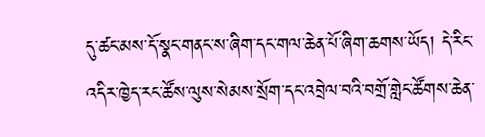དུ་ཚང་མས་དོ་སྣང་གནང་ས་ཞིག་དང་གལ་ཆེན་པོ་ཞིག་ཆགས་ཡོད། དེ་རིང་འདིར་ཁྱེད་རང་ཚོས་ལུས་སེམས་སྲོག་དང་འབྲེལ་བའི་བགྲོ་གླེང་ཚོགས་ཆེན་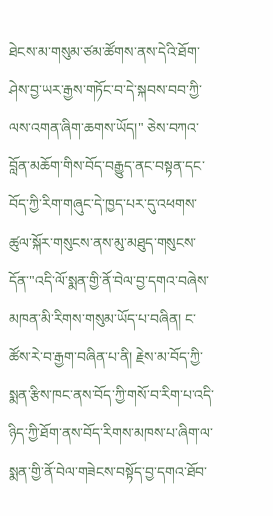ཐེངས་མ་གསུམ་ཙམ་ཚོགས་ནས་དེའི་ཐོག་ཤེས་བྱ་ཡར་རྒྱས་གཏོང་བ་དེ་སྐབས་བབ་ཀྱི་ལས་འགན་ཞིག་ཆགས་ཡོད།" ཅེས་བཀའ་བློན་མཆོག་གིས་བོད་བརྒྱུད་ནང་བསྟན་དང་བོད་ཀྱི་རིག་གཞུང་དེ་ཁྱད་པར་དུ་འཕགས་ཚུལ་སྐོར་གསུངས་ནས་མུ་མཐུད་གསུངས་དོན་"འདི་ལོ་སྨན་གྱི་ནོ་བེལ་བྱ་དགའ་བཞེས་མཁན་མི་རིགས་གསུམ་ཡོད་པ་བཞིན། ང་ཚོས་རེ་བ་རྒྱག་བཞིན་པ་ནི། རྗེས་མ་བོད་ཀྱི་སྨན་རྩིས་ཁང་ནས་བོད་ཀྱི་གསོ་བ་རིག་པ་འདི་ཉིད་ཀྱི་ཐོག་ནས་བོད་རིགས་མཁས་པ་ཞིག་ལ་སྨན་གྱི་ནོ་བེལ་གཟེངས་བསྟོད་བྱ་དགའ་ཐོབ་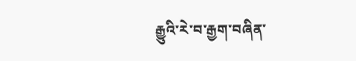རྒྱུའི་རེ་བ་རྒྱག་བཞིན་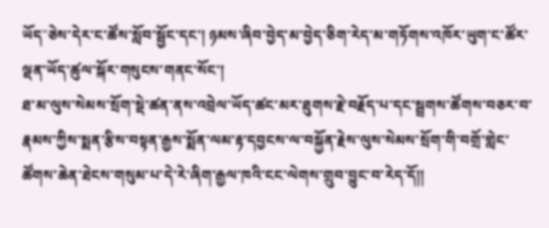ཡོད"ཅེས་དེར་ང་ཚོས་སློབ་སྦྱོང་དང་། ཉམས་ཞིབ་བྱེད་མ་བྱེད་ཅིག་རེད་མ་གཏོགས་འཁོར་ཡུག་ང་ཚོར་ལྡན་ཡོད་ཚུལ་སྐོར་གསུངས་གནང་སོང་།
ཐ་མ་ལུས་སེམས་སྲོག་སྡེ་ཚན་ནས་འབྲེལ་ཡོད་ཚང་མར་ཐུགས་རྗེ་བརྗོད་པ་དང་སྦྲགས་ཚོགས་བཅར་བ་རྣམས་ཀྱིས་སྨན་རྩིས་བསྟན་རྒྱས་སྨོན་ལམ་རྟ་དབྱངས་ལ་བསྐྱོན་རྗེས་ལུས་སེམས་སྲོག་གི་བགྲོ་གླེང་ཚོགས་ཆེན་ཐེངས་གསུམ་པ་དེ་རེ་ཞིག་རྒྱལ་ཁའི་ངང་ལེགས་གྲུབ་བྱུང་བ་རེད་དོ།།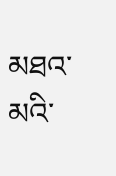མཐའ་མའི་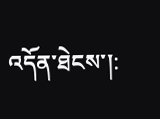འདོན་ཐེངས་།: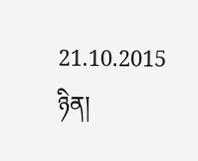21.10.2015 ཉིན།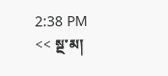2:38 PM
<< སྔ་མ།